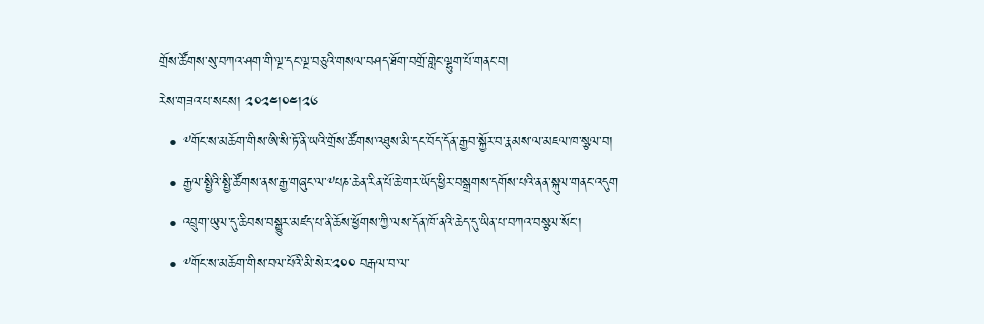གྲོས་ཚོགས་སུ་བཀའ་ཤག་གི་ལྔ་དང་ལྔ་བཅུའི་གསལ་བཤད་ཐོག་བགྲོ་གླེང་ལྷུག་པོ་གནང་བ།
རེས་གཟའ་པ་སངས། ༢༠༢༤།༠༤།༢༦
  • ༸གོང་ས་མཆོག་གིས་ཨི་སི་ཏོ་ནི་ཡའི་གྲོས་ཚོགས་འཐུས་མི་དང་བོད་དོན་རྒྱབ་སྐྱོར་བ་རྣམས་ལ་མཇལ་ཁ་སྩལ་བ།
  • རྒྱལ་སྤྱིའི་སྤྱི་ཚོགས་ནས་རྒྱ་གཞུང་ལ་༸པཎ་ཆེན་རིན་པོ་ཆེ་གར་ཡོད་ཕྱིར་བསྒྲགས་དགོས་པའི་ནན་སྐུལ་གནང་འདུག
  • འབྲུག་ཡུལ་དུ་ཆིབས་བསྒྱུར་མཛད་པ་ནི་ཆོས་ཕྱོགས་ཀྱི་ལས་དོན་ཁོ་ནའི་ཆེད་དུ་ཡིན་པ་བཀའ་བསྩལ་སོང་།
  • ༸གོང་ས་མཆོག་གིས་བལ་པོའི་མི་སེར་༢༠༠ བརྒལ་བ་ལ་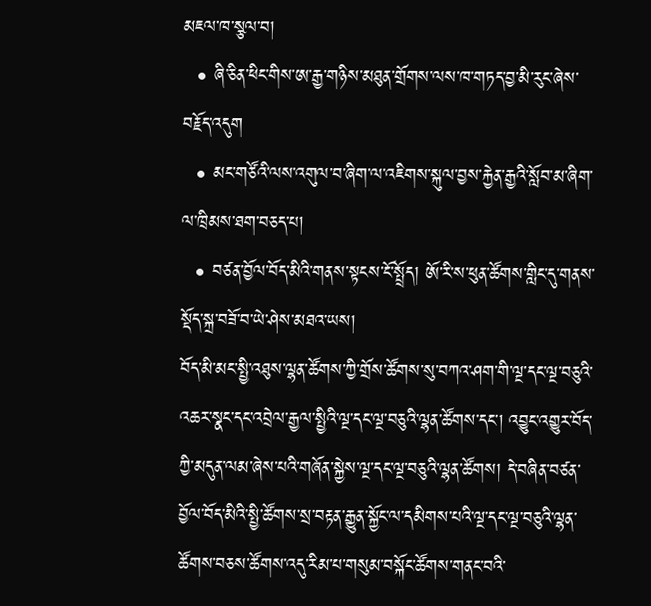མཇལ་ཁ་སྩལ་བ།
  • ཞི་ཅིན་ཕིང་གིས་ཨ་རྒྱ་གཉིས་མཐུན་གྲོགས་ལས་ཁ་གཏད་བྱ་མི་རུང་ཞེས་བརྗོད་འདུག
  • མང་གཙོའི་ལས་འགུལ་བ་ཞིག་ལ་འཇིགས་སྐུལ་བྱས་རྐྱེན་རྒྱའི་སློབ་མ་ཞིག་ལ་ཁྲིམས་ཐག་བཅད་པ།
  • བཙན་བྱོལ་བོད་མིའི་གནས་སྟངས་ངོ་སྤྲོད། ཨོ་རི་ས་ཕུན་ཚོགས་གླིང་དུ་གནས་སྡོད་སྐྲ་བཟོ་བ་ཡེ་ཤེས་མཐའ་ཡས།
བོད་མི་མང་སྤྱི་འཐུས་ལྷན་ཚོགས་ཀྱི་གྲོས་ཚོགས་སུ་བཀའ་ཤག་གི་ལྔ་དང་ལྔ་བཅུའི་འཆར་སྣང་དང་འབྲེལ་རྒྱལ་སྤྱིའི་ལྔ་དང་ལྔ་བཅུའི་ལྷན་ཚོགས་དང་། འབྱུང་འགྱུར་བོད་ཀྱི་མདུན་ལམ་ཞེས་པའི་གཞོན་སྐྱེས་ལྔ་དང་ལྔ་བཅུའི་ལྷན་ཚོགས། དེ་བཞིན་བཙན་བྱོལ་བོད་མིའི་སྤྱི་ཚོགས་སྲ་བརྟན་རྒྱུན་སྐྱོང་ལ་དམིགས་པའི་ལྔ་དང་ལྔ་བཅུའི་ལྷན་ཚོགས་བཅས་ཚོགས་འདུ་རིམ་པ་གསུམ་བསྐོང་ཚོགས་གནང་བའི་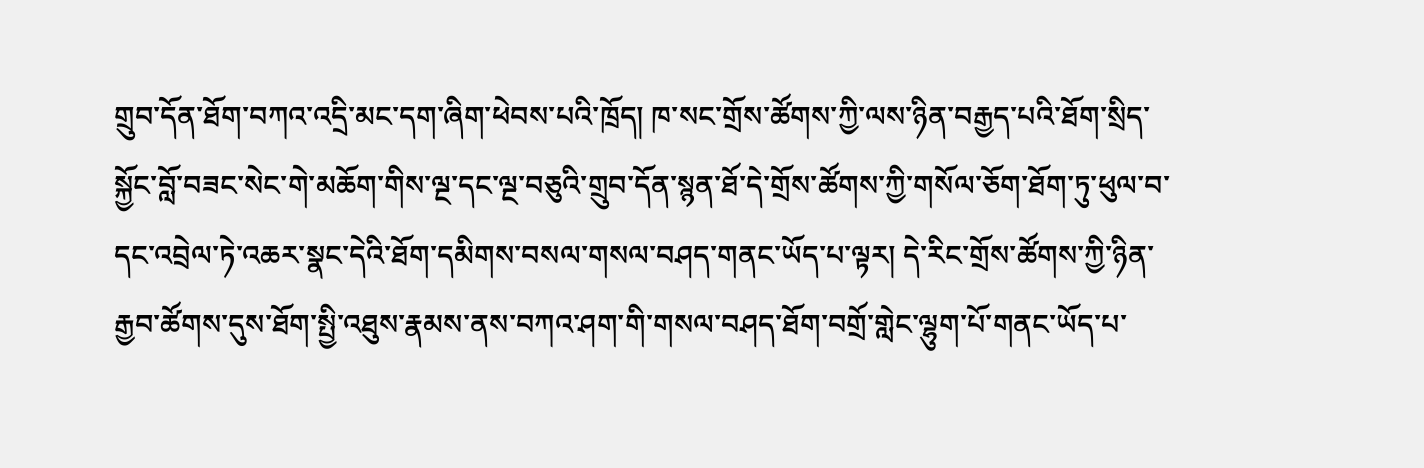གྲུབ་དོན་ཐོག་བཀའ་འདྲི་མང་དག་ཞིག་ཕེབས་པའི་ཁྲོད། ཁ་སང་གྲོས་ཚོགས་ཀྱི་ལས་ཉིན་བརྒྱད་པའི་ཐོག་སྲིད་སྐྱོང་བློ་བཟང་སེང་གེ་མཆོག་གིས་ལྔ་དང་ལྔ་བཅུའི་གྲུབ་དོན་སྙན་ཐོ་དེ་གྲོས་ཚོགས་ཀྱི་གསོལ་ཅོག་ཐོག་ཏུ་ཕུལ་བ་དང་འབྲེལ་ཏེ་འཆར་སྣང་དེའི་ཐོག་དམིགས་བསལ་གསལ་བཤད་གནང་ཡོད་པ་ལྟར། དེ་རིང་གྲོས་ཚོགས་ཀྱི་ཉིན་རྒྱབ་ཚོགས་དུས་ཐོག་སྤྱི་འཐུས་རྣམས་ནས་བཀའ་ཤག་གི་གསལ་བཤད་ཐོག་བགྲོ་གླེང་ལྷུག་པོ་གནང་ཡོད་པ་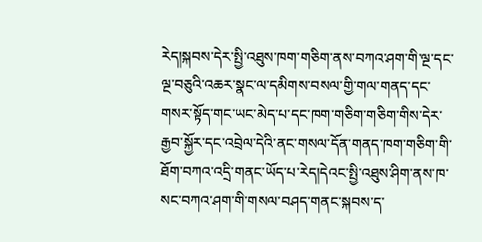རེད།སྐབས་དེར་སྤྱི་འཐུས་ཁག་གཅིག་ནས་བཀའ་ཤག་གི་ལྔ་དང་ལྔ་བཅུའི་འཆར་སྣང་ལ་དམིགས་བསལ་གྱི་གལ་གནད་དང་གསར་སྟོད་གང་ཡང་མེད་པ་དང་ཁག་གཅིག་གཅིག་གིས་དེར་རྒྱབ་སྐྱོར་དང་འབྲེལ་དེའི་ནང་གསལ་དོན་གནད་ཁག་གཅིག་གི་ཐོག་བཀའ་འདྲི་གནང་ཡོད་པ་རེད།དེའང་སྤྱི་འཐུས་ཤིག་ནས་ཁ་སང་བཀའ་ཤག་གི་གསལ་བཤད་གནང་སྐབས་ད་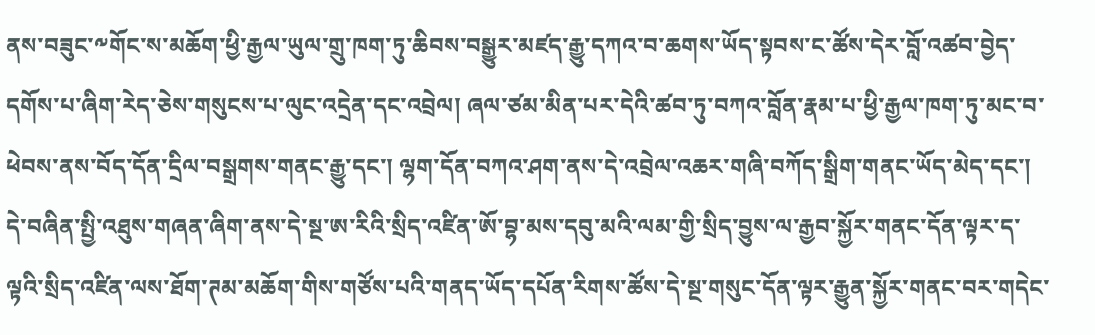ནས་བཟུང་༸གོང་ས་མཆོག་ཕྱི་རྒྱལ་ཡུལ་གྲུ་ཁག་ཏུ་ཆིབས་བསྒྱུར་མཛད་རྒྱུ་དཀའ་བ་ཆགས་ཡོད་སྟབས་ང་ཚོས་དེར་བློ་འཚབ་བྱེད་དགོས་པ་ཞིག་རེད་ཅེས་གསུངས་པ་ལུང་འདྲེན་དང་འབྲེལ། ཞལ་ཙམ་མིན་པར་དེའི་ཚབ་ཏུ་བཀའ་བློན་རྣམ་པ་ཕྱི་རྒྱལ་ཁག་ཏུ་མང་བ་ཕེབས་ནས་བོད་དོན་དྲིལ་བསྒྲགས་གནང་རྒྱུ་དང་། ལྷག་དོན་བཀའ་ཤག་ནས་དེ་འབྲེལ་འཆར་གཞི་བཀོད་སྒྲིག་གནང་ཡོད་མེད་དང་། དེ་བཞིན་སྤྱི་འཐུས་གཞན་ཞིག་ནས་དེ་སྔ་ཨ་རིའི་སྲིད་འཛིན་ཨོ་བྷ་མས་དབུ་མའི་ལམ་གྱི་སྲིད་བྱུས་ལ་རྒྱབ་སྐྱོར་གནང་དོན་ལྟར་ད་ལྟའི་སྲིད་འཛིན་ལས་ཐོག་ཊམ་མཆོག་གིས་གཙོས་པའི་གནད་ཡོད་དཔོན་རིགས་ཚོས་དེ་སྔ་གསུང་དོན་ལྟར་རྒྱུན་སྐྱོར་གནང་བར་གདེང་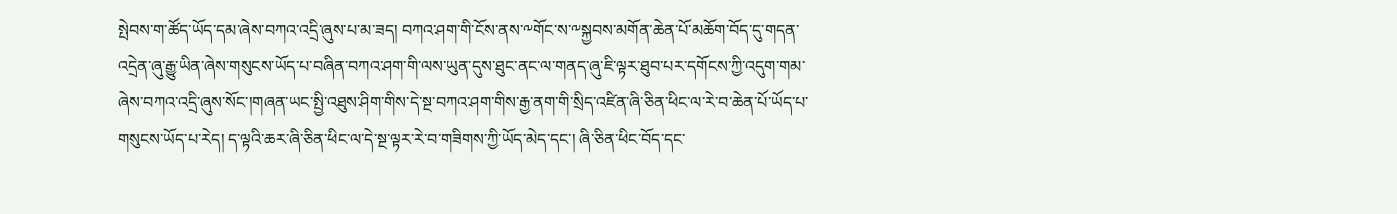སྤེབས་ག་ཚོད་ཡོད་དམ་ཞེས་བཀའ་འདྲི་ཞུས་པ་མ་ཟད། བཀའ་ཤག་གི་ངོས་ནས་༸གོང་ས་༸སྐྱབས་མགོན་ཆེན་པོ་མཆོག་བོད་དུ་གདན་འདྲེན་ཞུ་རྒྱུ་ཡིན་ཞེས་གསུངས་ཡོད་པ་བཞིན་བཀའ་ཤག་གི་ལས་ཡུན་དུས་ཐུང་ནང་ལ་གནད་ཞུ་ཇི་ལྟར་ཐུབ་པར་དགོངས་ཀྱི་འདུག་གམ་ཞེས་བཀའ་འདྲི་ཞུས་སོང་།གཞན་ཡང་སྤྱི་འཐུས་ཤིག་གིས་དེ་སྔ་བཀའ་ཤག་གིས་རྒྱ་ནག་གི་སྲིད་འཛིན་ཞི་ཅིན་ཕིང་ལ་རེ་བ་ཆེན་པོ་ཡོད་པ་གསུངས་ཡོད་པ་རེད། ད་ལྟའི་ཆར་ཞི་ཅིན་ཕིང་ལ་དེ་སྔ་ལྟར་རེ་བ་གཟིགས་ཀྱི་ཡོད་མེད་དང་། ཞི་ཅིན་ཕིང་བོད་དང་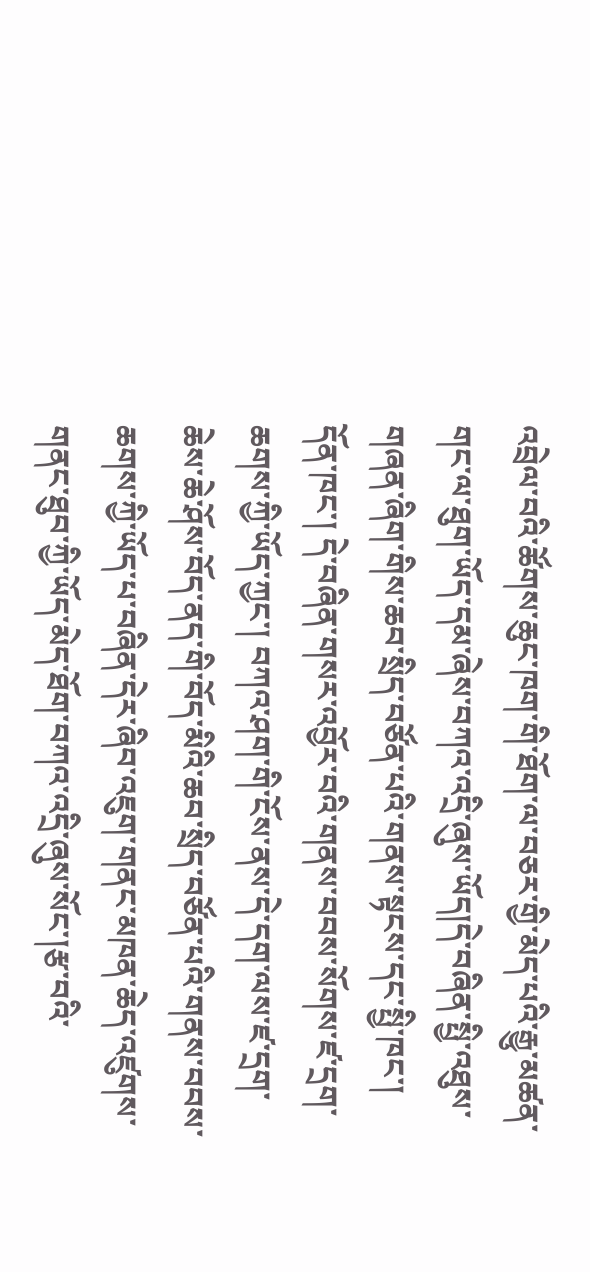འབྲེལ་བའི་ཚོགས་ཆུང་ཁག་གི་ཐོག་ལ་བཅར་གྱི་མེད་པའི་རྒྱུ་མཚན་གང་ལ་ཐུག་ཡོད་དམ་ཞེས་བཀའ་འདྲི་ཞུས་ཡོད།དེ་བཞིན་སྤྱི་འཐུས་གཞན་ཞིག་གིས་ཆབ་སྲིད་བཙོན་པའི་གནས་སྟངས་དང་སྤྱི་ཁང་། དོན་ཁང་། དེ་བཞིན་གསར་འབྱོར་བའི་གནས་བབས་སོགས་ཛ་དྲག་ཆགས་ཀྱི་ཡོད་ཀྱང་། བཀའ་ཤག་གི་ངོས་ནས་དེ་དག་ལས་ཛ་དྲག་ཆེས་ཆེ་ཤོས་བོད་ནད་གི་བོད་མིའི་ཆབ་སྲིད་བཙོན་པའི་གནས་བབས་ཆགས་ཀྱི་ཡོད་པ་བཞིན་དེར་ཞིབ་འཇུག་གནང་མཁན་ཆེད་འཛུགས་གནང་ཐུབ་ཀྱི་ཡོད་མེད་ཐོག་བཀའ་འདྲི་ཞུས་སོང་།རྩ་བའི་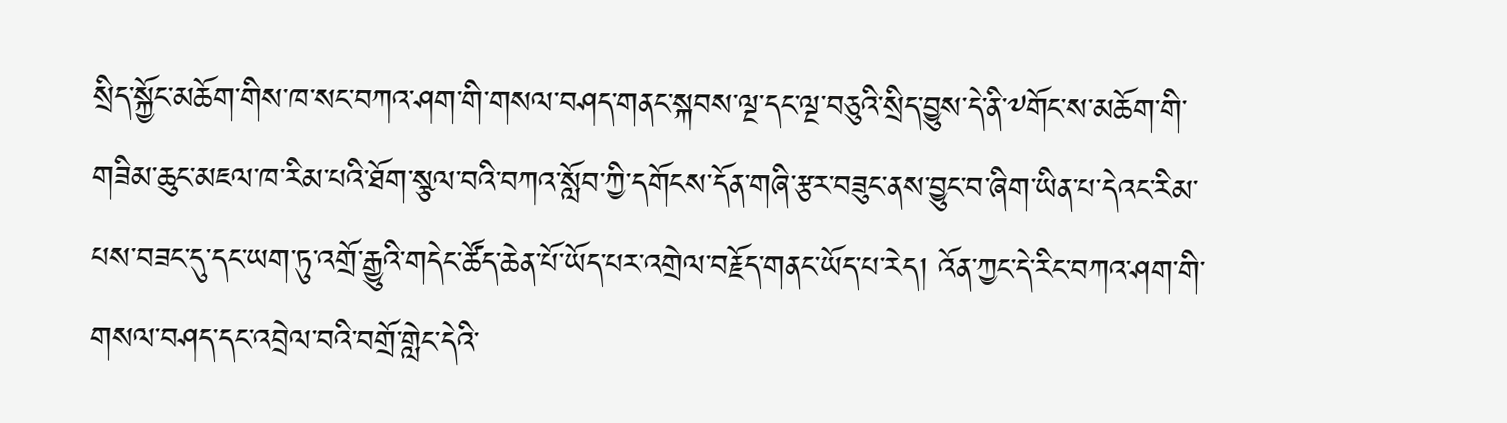སྲིད་སྐྱོང་མཆོག་གིས་ཁ་སང་བཀའ་ཤག་གི་གསལ་བཤད་གནང་སྐབས་ལྔ་དང་ལྔ་བཅུའི་སྲིད་བྱུས་དེ་ནི་༸གོང་ས་མཆོག་གི་གཟིམ་ཆུང་མཇལ་ཁ་རིམ་པའི་ཐོག་སྩལ་བའི་བཀའ་སློབ་ཀྱི་དགོངས་དོན་གཞི་རྩར་བཟུང་ནས་བྱུང་བ་ཞིག་ཡིན་པ་དེའང་རིམ་པས་བཟང་དུ་དང་ཡག་ཏུ་འགྲོ་རྒྱུའི་གདེང་ཚོད་ཆེན་པོ་ཡོད་པར་འགྲེལ་བརྗོད་གནང་ཡོད་པ་རེད། འོན་ཀྱང་དེ་རིང་བཀའ་ཤག་གི་གསལ་བཤད་དང་འབྲེལ་བའི་བགྲོ་གླེང་དེའི་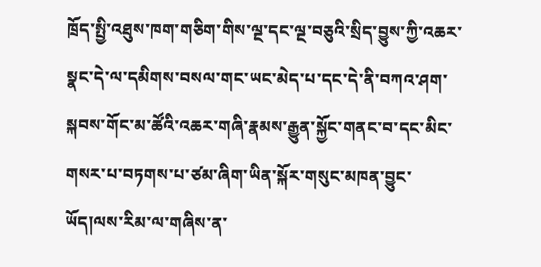ཁྲོད་སྤྱི་འཐུས་ཁག་གཅིག་གིས་ལྔ་དང་ལྔ་བཅུའི་སྲིད་བྱུས་ཀྱི་འཆར་སྣང་དེ་ལ་དམིགས་བསལ་གང་ཡང་མེད་པ་དང་དེ་ནི་བཀའ་ཤག་སྐབས་གོང་མ་ཚོའི་འཆར་གཞི་རྣམས་རྒྱུན་སྐྱོང་གནང་བ་དང་མིང་གསར་པ་བཏགས་པ་ཙམ་ཞིག་ཡིན་སྐོར་གསུང་མཁན་བྱུང་ཡོད།ལས་རིམ་ལ་གཞིས་ན་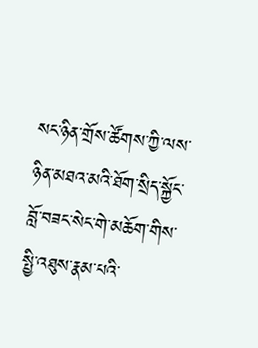སང་ཉིན་གྲོས་ཚོགས་ཀྱི་ལས་ཉིན་མཐའ་མའི་ཐོག་སྲིད་སྐྱོང་བློ་བཟང་སེང་གེ་མཆོག་གིས་སྤྱི་འཐུས་རྣམ་པའི་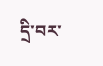དྲི་བར་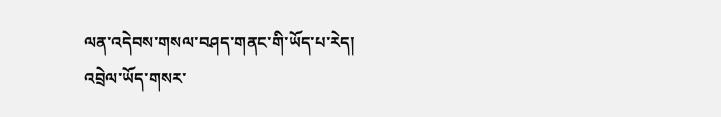ལན་འདེབས་གསལ་བཤད་གནང་གི་ཡོད་པ་རེད།
འབྲེལ་ཡོད་གསར་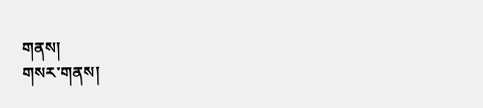གནས།
གསར་གནས།